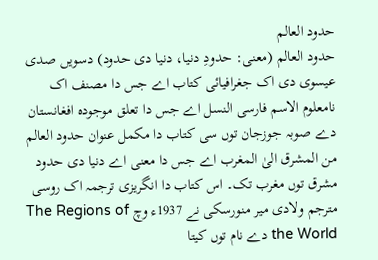حدود العالم
حدود العالم (معنی: حدودِ دنیا، دنیا دی حدود) دسویں صدی عیسوی دی اک جغرافیائی کتاب اے جس دا مصنف اک نامعلوم الاسم فارسی النسل اے جس دا تعلق موجودہ افغانستان دے صوبہ جوزجان توں سی کتاب دا مکمل عنوان حدود العالم من المشرق الیٰ المغرب اے جس دا معنی اے دنیا دی حدود مشرق توں مغرب تک۔ اس کتاب دا انگریزی ترجمہ اک روسی مترجم ولادی میر منورسکی نے 1937ء وچ The Regions of the World دے نام توں کیتا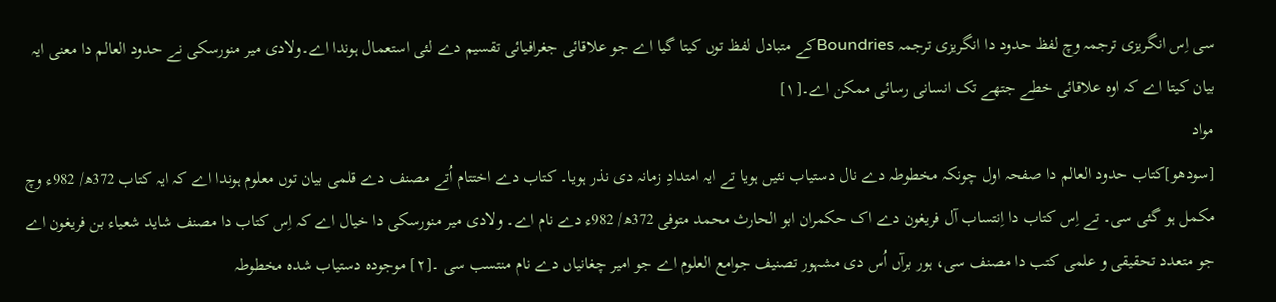سی اِس انگریزی ترجمہ وچ لفظ حدود دا انگریزی ترجمہ Boundriesکے متبادل لفظ توں کیتا گیا اے جو علاقائی جغرافیائی تقسیم دے لئی استعمال ہوندا اے۔ولادی میر منورسکی نے حدود العالم دا معنی ایہ بیان کیتا اے کہ اوہ علاقائی خطے جتھے تک انسانی رسائی ممکن اے۔[۱]
مواد
[سودھو]کتاب حدود العالم دا صفحہ اول چونکہ مخطوطہ دے نال دستیاب نئيں ہويا تے ایہ امتدادِ زمانہ دی نذر ہويا۔ کتاب دے اختتام اُتے مصنف دے قلمی بیان توں معلوم ہوندا اے کہ ایہ کتاب 372ھ/ 982ء وچ مکمل ہو گئی سی۔ تے اِس کتاب دا اِنتساب آل فریغون دے اک حکمران ابو الحارث محمد متوفی 372ھ/ 982ء دے نام اے۔ ولادی میر منورسکی دا خیال اے کہ اِس کتاب دا مصنف شاید شعیاء بن فریغون اے جو متعدد تحقیقی و علمی کتب دا مصنف سی، ہور برآں اُس دی مشہور تصنیف جوامع العلوم اے جو امیر چغانیاں دے نام منتسب سی ۔[۲] موجودہ دستیاب شدہ مخطوطہ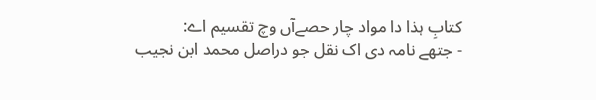کتابِ ہذا دا مواد چار حصےآں وچ تقسیم اے:
- جتھے نامہ دی اک نقل جو دراصل محمد ابن نجیب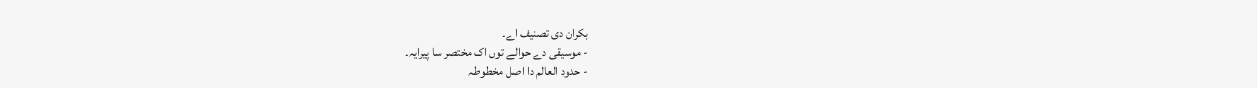بکران دی تصنیف اے۔
- موسیقی دے حوالے توں اک مختصر سا پیرایہ۔
- حدود العالم دا اصل مخطوطہ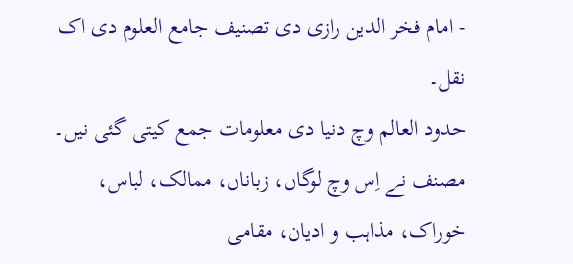- امام فخر الدین رازی دی تصنیف جامع العلوم دی اک نقل۔
حدود العالم وچ دنیا دی معلومات جمع کيتی گئی نيں۔ مصنف نے اِس وچ لوگاں، زباناں، ممالک، لباس، خوراک، مذاہب و ادیان، مقامی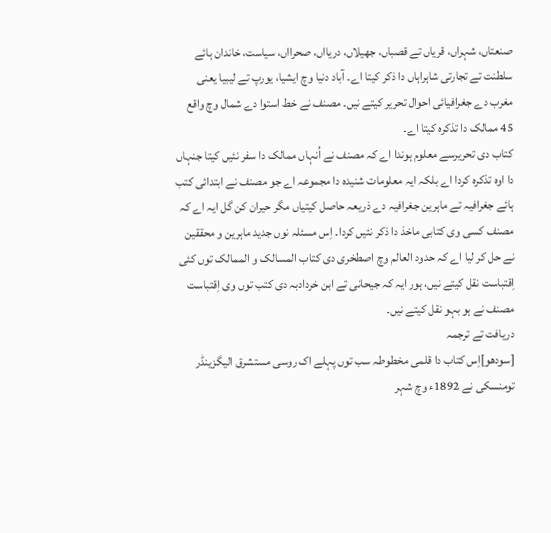صنعتاں، شہراں، قریاں تے قصباں، جھیلاں، دریااں، صحرااں، سیاست، خاندان ہائے سلطنت تے تجارتی شاہراہاں دا ذکر کیتا اے۔ آباد دنیا وچ ایشیا، یورپ تے لیبیا یعنی مغرب دے جغرافیائی احوال تحریر کیتے نيں۔ مصنف نے خط استوا دے شمال وچ واقع 45 ممالک دا تذکرہ کیتا اے۔
کتاب دی تحریرسے معلوم ہوندا اے کہ مصنف نے اُنہاں ممالک دا سفر نئيں کیتا جنہاں دا اوہ تذکرہ کردا اے بلکہ ایہ معلومات شنیدہ دا مجموعہ اے جو مصنف نے ابتدائی کتب ہائے جغرافیہ تے ماہرین جغرافیہ دے ذریعہ حاصل کيتیاں مگر حیران کن گل ایہ اے کہ مصنف کسی وی کتابی ماخذ دا ذکر نئيں کردا۔ اِس مسئلہ نوں جدید ماہرین و محققین نے حل کر لیا اے کہ حدود العالم وچ اصطخری دی کتاب المسالک و الممالک توں کئی اِقتباست نقل کیتے نيں، ہور ایہ کہ جیحانی تے ابن خردادبہ دی کتب توں وی اِقتباست مصنف نے ہو بہو نقل کیتے نيں۔
دریافت تے ترجمہ
[سودھو]اِس کتاب دا قلمی مخطوطہ سب توں پہلے اک روسی مستشرق الیگزینڈر تومنسکی نے 1892ء وچ شہر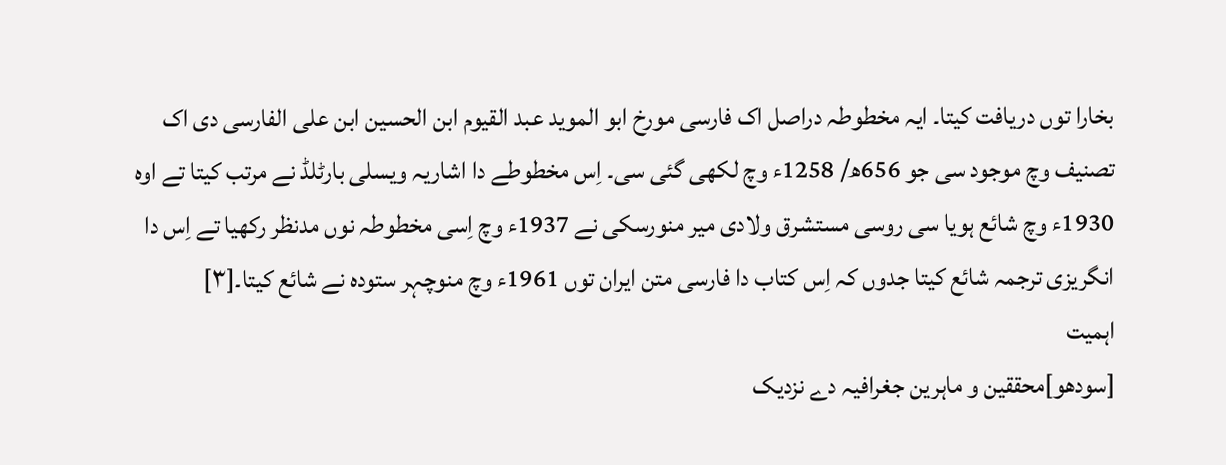بخارا توں دریافت کیتا۔ ایہ مخطوطہ دراصل اک فارسی مورخ ابو الموید عبد القیوم ابن الحسین ابن علی الفارسی دی اک تصنیف وچ موجود سی جو 656ھ/ 1258ء وچ لکھی گئی سی۔ اِس مخطوطے دا اشاریہ ویسلی بارٹلڈ نے مرتب کیتا تے اوہ 1930ء وچ شائع ہويا سی روسی مستشرق ولادی میر منورسکی نے 1937ء وچ اِسی مخطوطہ نوں مدنظر رکھیا تے اِس دا انگریزی ترجمہ شائع کیتا جدوں کہ اِس کتاب دا فارسی متن ایران توں 1961ء وچ منوچہر ستودہ نے شائع کیتا۔[۳]
اہمیت
[سودھو]محققین و ماہرین جغرافیہ دے نزدیک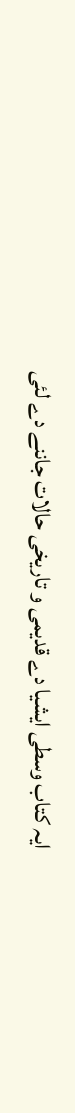ایہ کتاب وسطی ایشیا دے قدیمی و تاریخی حالات جاننے دے لئی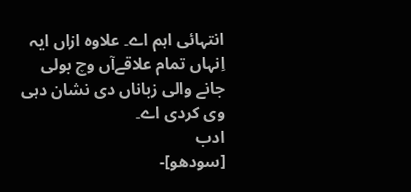انتہائی اہم اے۔ علاوہ ازاں ایہ اِنہاں تمام علاقےآں وچ بولی جانے والی زباناں دی نشان دہی وی کردی اے۔
ادب
[سودھو]-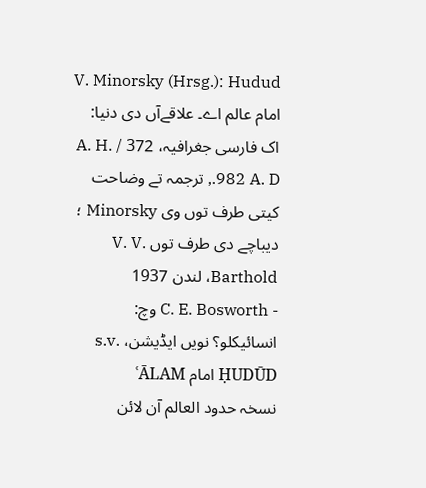V. Minorsky (Hrsg.): Hudud امام عالم اے۔ علاقےآں دی دنیا: اک فارسی جغرافیہ، 372 A. H. / 982 A. D., ترجمہ تے وضاحت کيتی طرف توں وی Minorsky ؛ دیباچے دی طرف توں V. V. Barthold، لندن 1937
- C. E. Bosworth وچ: انسائیکلو؟ نويں ایڈیشن، s.v. ḤUDŪD امام ʿĀLAM
نسخہ حدود العالم آن لائن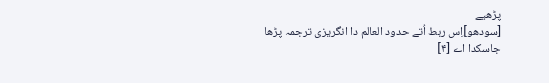پڑھیے
[سودھو]اِس ربط اُتے حدود العالم دا انگریزی ترجمہ پڑھا جاسکدا اے [۴]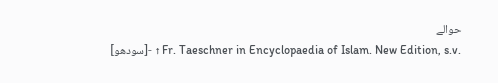حوالے
[سودھو]- ↑ Fr. Taeschner in Encyclopaedia of Islam. New Edition, s.v.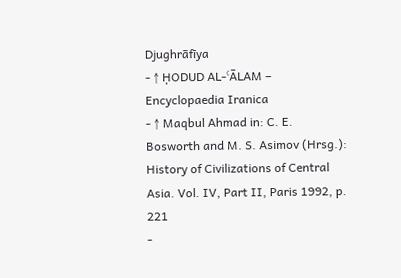Djughrāfīya
- ↑ ḤODUD AL-ʿĀLAM – Encyclopaedia Iranica
- ↑ Maqbul Ahmad in: C. E. Bosworth and M. S. Asimov (Hrsg.): History of Civilizations of Central Asia. Vol. IV, Part II, Paris 1992, p. 221
-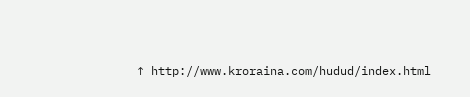↑ http://www.kroraina.com/hudud/index.html